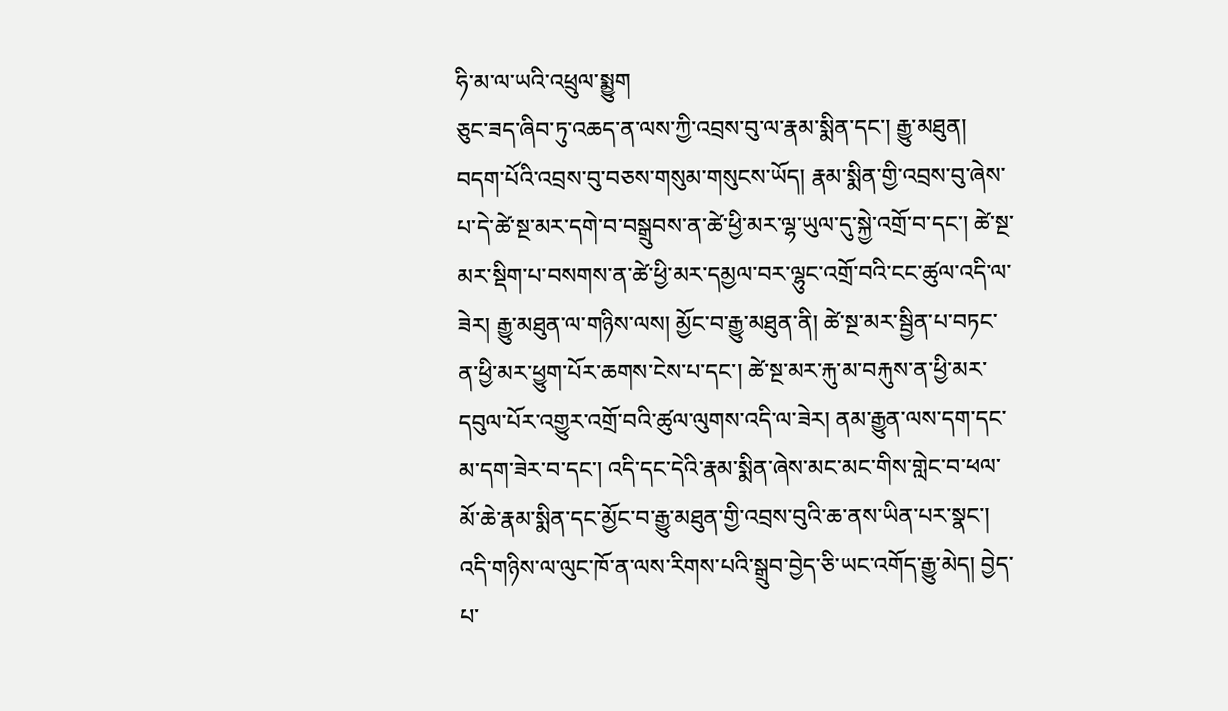ཧི་མ་ལ་ཡའི་འཕྲུལ་སྨྱུག
ཅུང་ཟད་ཞིབ་ཏུ་འཆད་ན་ལས་ཀྱི་འབྲས་བུ་ལ་རྣམ་སྨིན་དང་། རྒྱུ་མཐུན། བདག་པོའི་འབྲས་བུ་བཅས་གསུམ་གསུངས་ཡོད། རྣམ་སྨིན་གྱི་འབྲས་བུ་ཞེས་པ་དེ་ཚེ་སྔ་མར་དགེ་བ་བསྒྲུབས་ན་ཚེ་ཕྱི་མར་ལྷ་ཡུལ་དུ་སྐྱེ་འགྲོ་བ་དང་། ཚེ་སྔ་མར་སྡིག་པ་བསགས་ན་ཚེ་ཕྱི་མར་དམྱལ་བར་ལྷུང་འགྲོ་བའི་ངང་ཚུལ་འདི་ལ་ཟེར། རྒྱུ་མཐུན་ལ་གཉིས་ལས། མྱོང་བ་རྒྱུ་མཐུན་ནི། ཚེ་སྔ་མར་སྦྱིན་པ་བཏང་ན་ཕྱི་མར་ཕྱུག་པོར་ཆགས་ངེས་པ་དང་། ཚེ་སྔ་མར་རྐུ་མ་བརྐུས་ན་ཕྱི་མར་དབུལ་པོར་འགྱུར་འགྲོ་བའི་ཚུལ་ལུགས་འདི་ལ་ཟེར། ནམ་རྒྱུན་ལས་དག་དང་མ་དག་ཟེར་བ་དང་། འདི་དང་དེའི་རྣམ་སྨིན་ཞེས་མང་མང་གིས་གླེང་བ་ཕལ་མོ་ཆེ་རྣམ་སྨིན་དང་མྱོང་བ་རྒྱུ་མཐུན་གྱི་འབྲས་བུའི་ཆ་ནས་ཡིན་པར་སྣང་། འདི་གཉིས་ལ་ལུང་ཁོ་ན་ལས་རིགས་པའི་སྒྲུབ་བྱེད་ཅི་ཡང་འགོད་རྒྱུ་མེད། བྱེད་པ་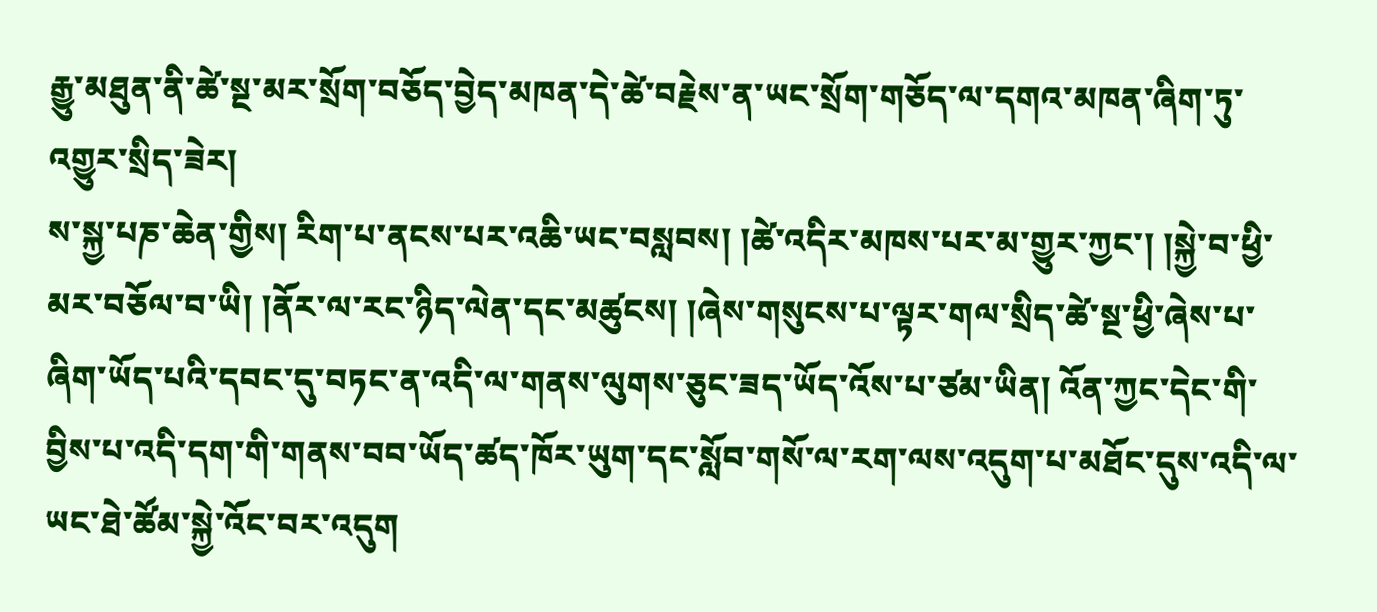རྒྱུ་མཐུན་ནི་ཚེ་སྔ་མར་སྲོག་བཅོད་བྱེད་མཁན་དེ་ཚེ་བརྗེས་ན་ཡང་སྲོག་གཅོད་ལ་དགའ་མཁན་ཞིག་ཏུ་འགྱུར་སྲིད་ཟེར།
ས་སྐྱ་པཎ་ཆེན་གྱིས། རིག་པ་ནངས་པར་འཆི་ཡང་བསླབས། །ཚེ་འདིར་མཁས་པར་མ་གྱུར་ཀྱང་། །སྐྱེ་བ་ཕྱི་མར་བཅོལ་བ་ཡི། །ནོར་ལ་རང་ཉིད་ལེན་དང་མཚུངས། །ཞེས་གསུངས་པ་ལྟར་གལ་སྲིད་ཚེ་སྔ་ཕྱི་ཞེས་པ་ཞིག་ཡོད་པའི་དབང་དུ་བཏང་ན་འདི་ལ་གནས་ལུགས་ཅུང་ཟད་ཡོད་འོས་པ་ཙམ་ཡིན། འོན་ཀྱང་དེང་གི་བྱིས་པ་འདི་དག་གི་གནས་བབ་ཡོད་ཚད་ཁོར་ཡུག་དང་སློབ་གསོ་ལ་རག་ལས་འདུག་པ་མཐོང་དུས་འདི་ལ་ཡང་ཐེ་ཚོམ་སྐྱེ་འོང་བར་འདུག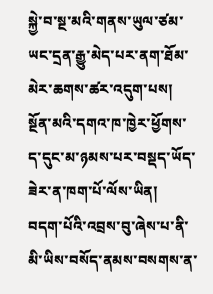སྐྱེ་བ་སྔ་མའི་གནས་ཡུལ་ཙམ་ཡང་དྲན་རྒྱུ་མེད་པར་ནག་ཐོམ་མེར་ཆགས་ཚར་འདུག་པས། སྔོན་མའི་དགའ་ཁ་ཁྱེར་ཕྱོགས་ད་དུང་མ་ཉམས་པར་བསྡད་ཡོད་ཟེར་ན་ཁག་པོ་ལོས་ཡིན།
བདག་པོའི་འབྲས་བུ་ཞེས་པ་ནི་མི་ཡིས་བསོད་ནམས་བསགས་ན་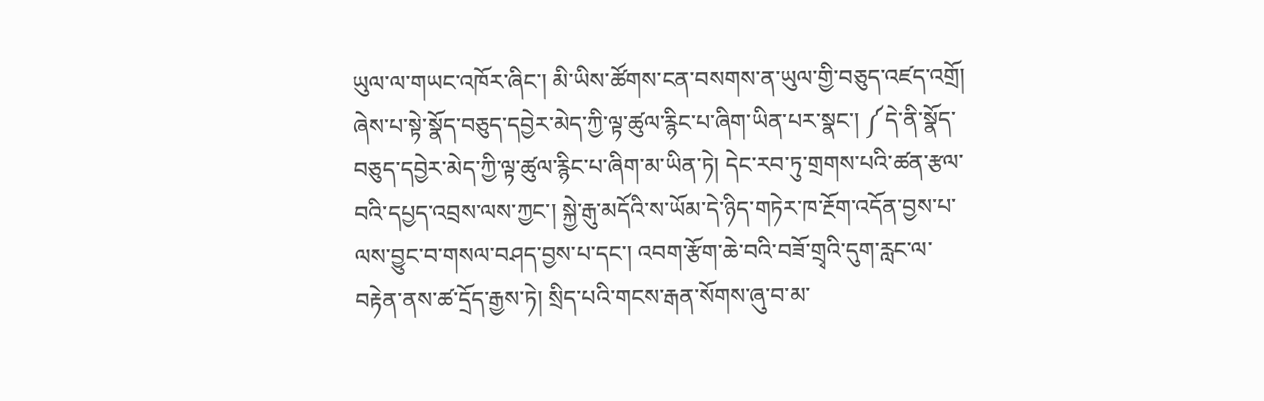ཡུལ་ལ་གཡང་འཁོར་ཞིང་། མི་ཡིས་ཚོགས་ངན་བསགས་ན་ཡུལ་གྱི་བཅུད་འཛད་འགྲོ། ཞེས་པ་སྟེ་སྣོད་བཅུད་དབྱེར་མེད་ཀྱི་ལྟ་ཚུལ་རྙིང་པ་ཞིག་ཡིན་པར་སྣང་། ༼དེ་ནི་སྣོད་བཅུད་དབྱེར་མེད་ཀྱི་ལྟ་ཚུལ་རྙིང་པ་ཞིག་མ་ཡིན་ཏེ། དེང་རབ་ཏུ་གྲགས་པའི་ཚན་རྩལ་བའི་དཔྱད་འབྲས་ལས་ཀྱང་། སྐྱེ་རྒུ་མདོའི་ས་ཡོམ་དེ་ཉིད་གཏེར་ཁ་རྔོག་འདོན་བྱས་པ་ལས་བྱུང་བ་གསལ་བཤད་བྱས་པ་དང་། འབག་རྩོག་ཆེ་བའི་བཟོ་གྲྭའི་དུག་རླང་ལ་བརྟེན་ནས་ཚ་དྲོད་རྒྱས་ཏེ། སྲིད་པའི་གངས་རྒན་སོགས་ཞུ་བ་མ་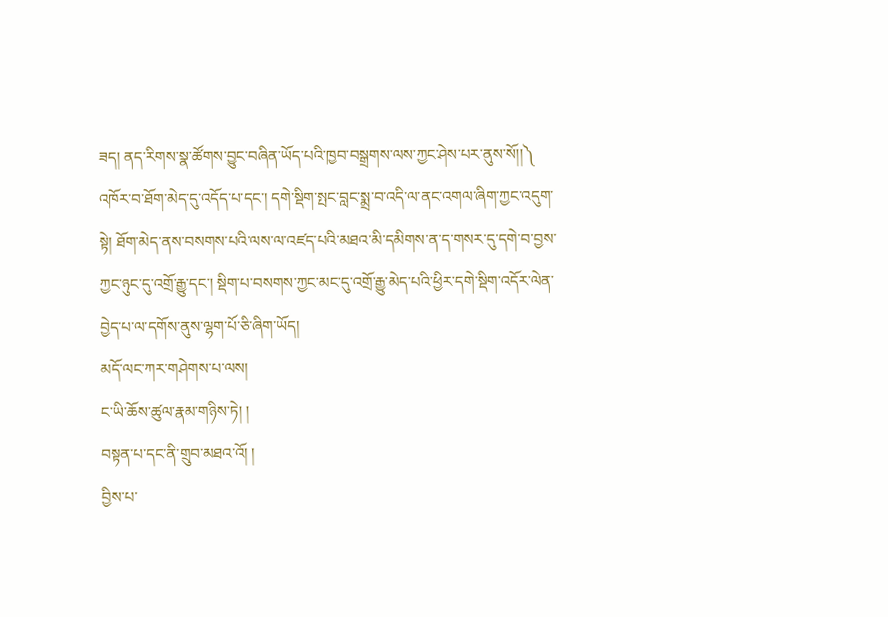ཟད། ནད་རིགས་སྣ་ཚོགས་བྱུང་བཞིན་ཡོད་པའི་ཁྱབ་བསྒྲགས་ལས་ཀྱང་ཤེས་པར་ནུས་སོ།།༽ འཁོར་བ་ཐོག་མེད་དུ་འདོད་པ་དང་། དགེ་སྡིག་སྤང་བླང་སྨྲ་བ་འདི་ལ་ནང་འགལ་ཞིག་ཀྱང་འདུག་སྟེ། ཐོག་མེད་ནས་བསགས་པའི་ལས་ལ་འཛད་པའི་མཐའ་མི་དམིགས་ན་ད་གསར་དུ་དགེ་བ་བྱས་ཀྱང་ཉུང་དུ་འགྲོ་རྒྱུ་དང་། སྡིག་པ་བསགས་ཀྱང་མང་དུ་འགྲོ་རྒྱུ་མེད་པའི་ཕྱིར་དགེ་སྡིག་འདོར་ལེན་བྱེད་པ་ལ་དགོས་ནུས་ལྷག་པོ་ཅི་ཞིག་ཡོད།
མདོ་ལང་ཀར་གཤེགས་པ་ལས།
ང་ཡི་ཆོས་ཚུལ་རྣམ་གཉིས་ཏེ། །
བསྟན་པ་དང་ནི་གྲུབ་མཐའ་འོ། །
བྱིས་པ་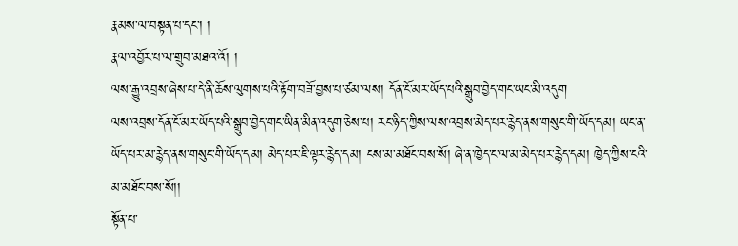རྣམས་ལ་བསྟན་པ་དང་། །
རྣལ་འབྱོར་པ་ལ་གྲུབ་མཐའ་འོ། །
ལས་རྒྱུ་འབྲས་ཞེས་པ་དེ་ནི་ཆོས་ལུགས་པའི་རྟོག་བཟོ་བྱས་པ་ཙམ་ལས། དོན་ངོ་མར་ཡོད་པའི་སྒྲུབ་བྱེད་གང་ཡང་མི་འདུག
ལས་འབྲས་དོན་ངོ་མར་ཡོད་པའི་སྒྲུབ་བྱེད་གང་ཡིན་མིན་འདུག་ཅེས་པ། རང་ཉིད་ཀྱིས་ལས་འབྲས་མེད་པར་རྙེད་ནས་གསུང་གི་ཡོད་དམ། ཡང་ན་ཡོད་པར་མ་རྙེད་ནས་གསུང་གི་ཡོད་དམ། མེད་པར་ཇི་ལྟར་རྙེད་དམ། ངས་མ་མཐོང་བས་སོ། ཞེ་ན་ཁྱེད་ང་ལ་མ་མེད་པར་རྙེད་དམ། ཁྱེད་ཀྱིས་ངའི་མ་མཐོང་བས་སོ།།
སྟོན་པ་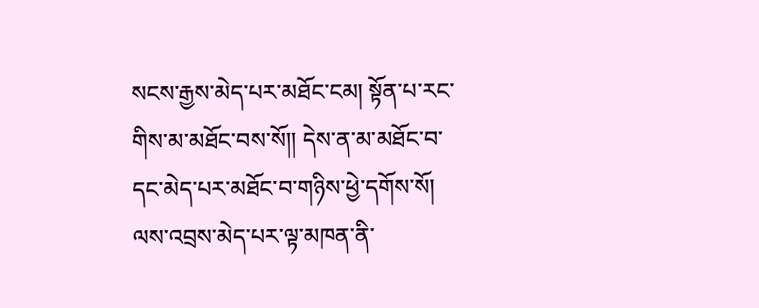སངས་རྒྱས་མེད་པར་མཐོང་ངམ། སྟོན་པ་རང་གིས་མ་མཐོང་བས་སོ།། དེས་ན་མ་མཐོང་བ་དང་མེད་པར་མཐོང་བ་གཉིས་ཕྱེ་དགོས་སོ།
ལས་འབྲས་མེད་པར་ལྟ་མཁན་ནི་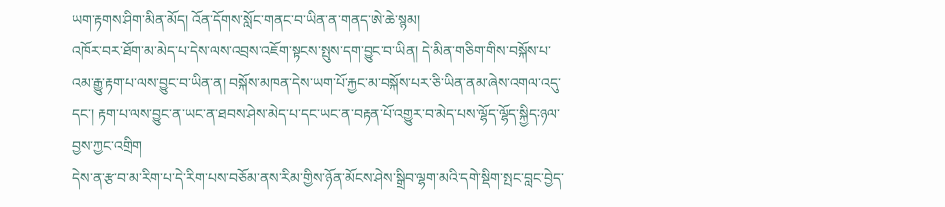ཡག་རྟགས་ཤིག་མིན་མོད། འོན་དོགས་སློང་གནང་བ་ཡིན་ན་གནད་ཨེ་ཆེ་སྙམ།
འཁོར་བར་ཐོག་མ་མེད་པ་དེས་ལས་འབྲས་འཇོག་སྟངས་སྤུས་དག་བྱུང་བ་ཡིན། དེ་མིན་གཅིག་གིས་བསྐོས་པ་འམ་རྒྱུ་རྟག་པ་ལས་བྱུང་བ་ཡིན་ན། བསྐོས་མཁན་དེས་ཡག་པོ་རྐྱང་མ་བསྐོས་པར་ཅི་ཡིན་ནམ་ཞེས་འགལ་འདུ་དང་། རྟག་པ་ལས་བྱུང་ན་ཡང་ན་ཐབས་ཤེས་མེད་པ་དང་ཡང་ན་བརྟན་པོ་འགྱུར་བ་མེད་པས་ལྷོད་ལྷོད་སྐྱིད࿒ཉལ་བྱས་ཀྱང་འགྲིག
དེས་ན་རྩ་བ་མ་རིག་པ་དེ་རིག་པས་བཅོམ་ནས་རིམ་གྱིས་ཉོན་མོངས་ཤེས་སྒྲིབ་ལྷག་མའི་དགེ་སྡིག་སྤང་བླང་བྱེད་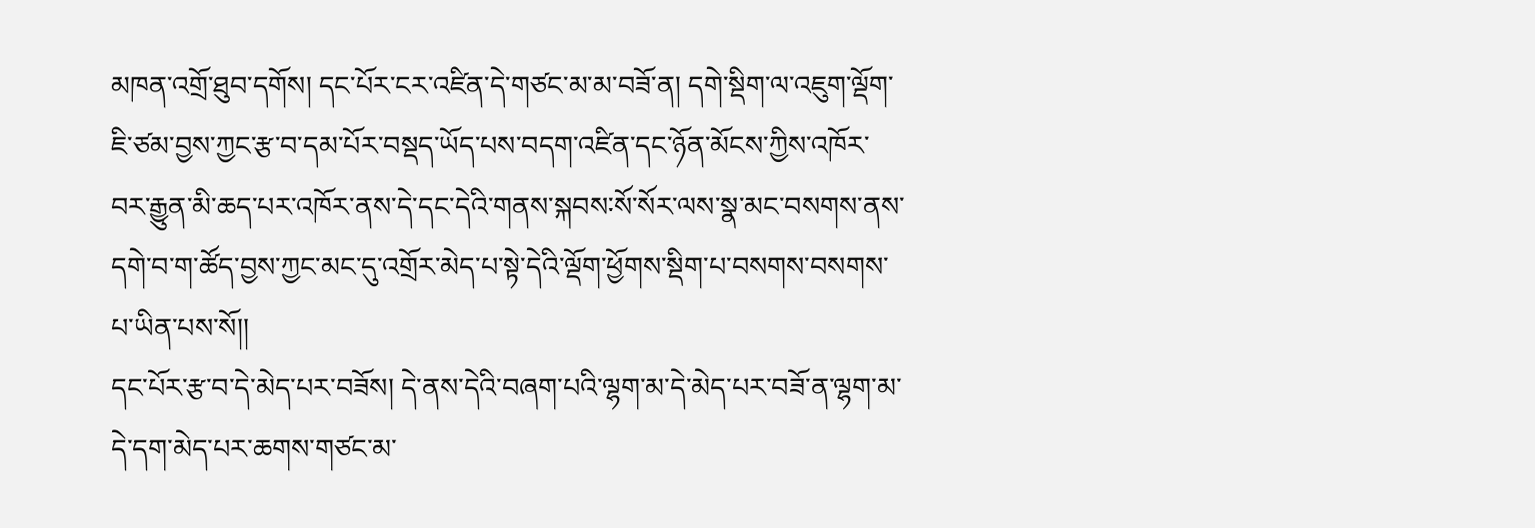མཁན་འགྲོ་ཐུབ་དགོས། དང་པོར་ངར་འཛིན་དེ་གཙང་མ་མ་བཟོ་ན། དགེ་སྡིག་ལ་འཇུག་ལྡོག་ཇི་ཙམ་བྱས་ཀྱང་རྩ་བ་དམ་པོར་བསྡད་ཡོད་པས་བདག་འཛིན་དང་ཉོན་མོངས་ཀྱིས་འཁོར་བར་རྒྱུན་མི་ཆད་པར་འཁོར་ནས་དེ་དང་དེའི་གནས་སྐབས࿒སོ་སོར་ལས་སྣ་མང་བསགས་ནས་དགེ་བ་ག་ཚོད་བྱས་ཀྱང་མང་དུ་འགྲོར་མེད་པ་སྟེ་དེའི་ལྡོག་ཕྱོགས་སྡིག་པ་བསགས་བསགས་པ་ཡིན་པས་སོ།།
དང་པོར་རྩ་བ་དེ་མེད་པར་བཟོས། དེ་ནས་དེའི་བཞག་པའི་ལྷག་མ་དེ་མེད་པར་བཟོ་ན་ལྷག་མ་དེ་དག་མེད་པར་ཆགས་གཙང་མ་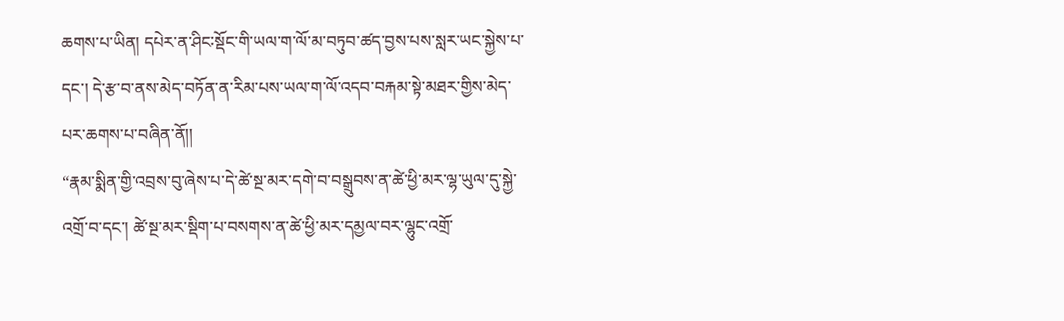ཆགས་པ་ཡིན། དཔེར་ན་ཤིང࿒སྡོང་གི་ཡལ་ག་ལོ་མ་བཏུབ་ཚད་བྱས་པས་སླར་ཡང་སྐྱེས་པ་དང་། དེ་རྩ་བ་ནས་མེད་བཏོན་ན་རིམ་པས་ཡལ་ག་ལོ་འདབ་བརྐམ་སྟེ་མཐར་གྱིས་མེད་པར་ཆགས་པ་བཞིན་ནོ།།
“རྣམ་སྨིན་གྱི་འབྲས་བུ་ཞེས་པ་དེ་ཚེ་སྔ་མར་དགེ་བ་བསྒྲུབས་ན་ཚེ་ཕྱི་མར་ལྷ་ཡུལ་དུ་སྐྱེ་འགྲོ་བ་དང་། ཚེ་སྔ་མར་སྡིག་པ་བསགས་ན་ཚེ་ཕྱི་མར་དམྱལ་བར་ལྷུང་འགྲོ་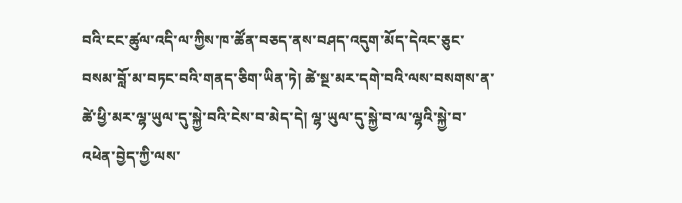བའི་ངང་ཚུལ་འདི་ལ་ཀྱིས་ཁ་ཚོན་བཅད་ནས་བཤད་འདུག་མོད་དེའང་ཅུང་བསམ་བློ་མ་བཏང་བའི་གནད་ཅིག་ཡིན་ཏེ། ཚེ་སྔ་མར་དགེ་བའི་ལས་བསགས་ན་ཚེ་ཕྱི་མར་ལྷ་ཡུལ་དུ་སྐྱེ་བའི་ངེས་བ་མེད་དེ། ལྷ་ཡུལ་དུ་སྐྱེ་བ་ལ་ལྷའི་སྐྱེ་བ་འཕེན་བྱེད་ཀྱི་ལས་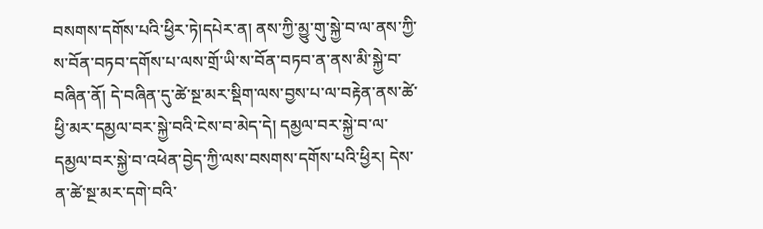བསགས་དགོས་པའི་ཕྱིར་ཏེ།དཔེར་ན། ནས་ཀྱི་མྱུ་གུ་སྐྱེ་བ་ལ་ནས་ཀྱི་ས་བོན་བཏབ་དགོས་པ་ལས་གྲོ་ཡི་ས་བོན་བཏབ་ན་ནས་མི་སྐྱེ་བ་བཞིན་ནོ། དེ་བཞིན་དུ་ཚེ་སྔ་མར་སྡིག་ལས་བྱས་པ་ལ་བརྟེན་ནས་ཚེ་ཕྱི་མར་དམྱལ་བར་སྐྱེ་བའི་ངེས་བ་མེད་དེ། དམྱལ་བར་སྐྱེ་བ་ལ་དམྱལ་བར་སྐྱེ་བ་འཕེན་བྱེད་ཀྱི་ལས་བསགས་དགོས་པའི་ཕྱིར། དེས་ན་ཚེ་སྔ་མར་དགེ་བའི་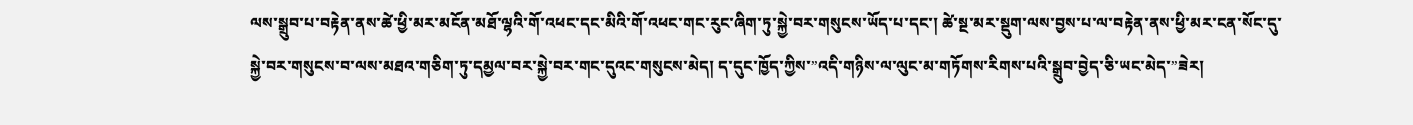ལས་སྒྲུབ་པ་བརྟེན་ནས་ཚེ་ཕྱི་མར་མངོན་མཐོ་ལྷའི་གོ་འཕང་དང་མིའི་གོ་འཕང་གང་རུང་ཞིག་ཏུ་སྐྱེ་བར་གསུངས་ཡོད་པ་དང་། ཚེ་སྔ་མར་སྡུག་ལས་བྱས་པ་ལ་བརྟེན་ནས་ཕྱི་མར་ངན་སོང་དུ་སྐྱེ་བར་གསུངས་བ་ལས་མཐའ་གཅིག་ཏུ་དམྱལ་བར་སྐྱེ་བར་གང་དུའང་གསུངས་མེད། ད་དུང་ཁྱོད་ཀྱིས་”འདི་གཉིས་ལ་ལུང་མ་གཏོགས་རིགས་པའི་སྒྲུབ་བྱེད་ཅི་ཡང་མེད་”ཟེར།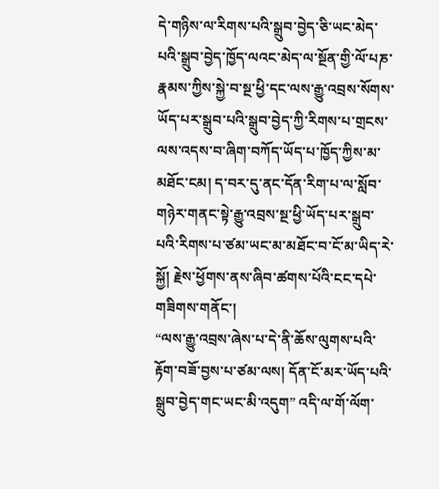དེ་གཉིས་ལ་རིགས་པའི་སྒྲུབ་བྱེད་ཅི་ཡང་མེད་པའི་སྒྲུབ་བྱེད་ཁྱོད་ལའང་མེད་ལ་སྔོན་གྱི་ལོ་པཎ་རྣམས་ཀྱིས་སྐྱེ་བ་སྔ་ཕྱི་དང་ལས་རྒྱུ་འབྲས་སོགས་ཡོད་པར་སྒྲུབ་པའི་སྒྲུབ་བྱེད་ཀྱི་རིགས་པ་གྲངས་ལས་འདས་བ་ཞིག་བཀོད་ཡོད་པ་ཁྱོད་ཀྱིས་མ་མཐོང་ངམ། ད་བར་དུ་ནང་དོན་རིག་པ་ལ་སློབ་གཉེར་གནང་སྟེ་རྒྱུ་འབྲས་སྔ་ཕྱི་ཡོད་པར་སྒྲུབ་པའི་རིགས་པ་ཙམ་ཡང་མ་མཐོང་བ་ངོ་མ་ཡིད་རེ་སྐྱོ། རྗེས་ཕྱོགས་ནས་ཞིབ་ཚགས་པོའི་ངང་དཔེ་གཟིགས་གནོང་།
“ལས་རྒྱུ་འབྲས་ཞེས་པ་དེ་ནི་ཆོས་ལུགས་པའི་རྟོག་བཟོ་བྱས་པ་ཙམ་ལས། དོན་ངོ་མར་ཡོད་པའི་སྒྲུབ་བྱེད་གང་ཡང་མི་འདུག” འདི་ལ་གོ་ལོག་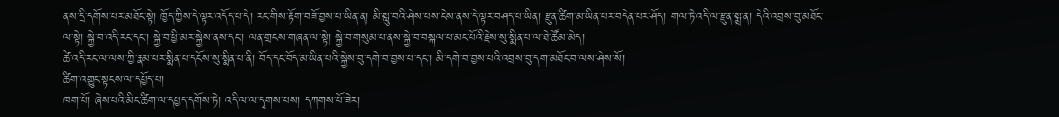ནས་དྲི་དགོས་པར་མཐོང་སྟེ། ཁྱོད་ཀྱིས་དེ་ལྟར་འདོད་པ་དེ། རང་གིས་རྟོག་བཟོ་བྱས་པ་ཡིན་ན། མི་སླུ་བའི་ཤེས་པས་ངེས་ནས་དེ་ལྟར་བཤད་པ་ཡིན། རྫུན་ཚིག་མ་ཡིན་པར་བདེན་པར་ཤོད། གལ་ཏེ་འདི་ལ་རྫུན་སྨྲ་ན། དེའི་འབྲས་བུ་མཐོང་ལ་སྟེ། སྐྱེ་བ་འདི་རང་དང་། སྐྱེ་བ་ཕྱི་མར་སྐྱེས་ནས་དང་། ལན་གྲངས་གཞན་ལ་སྟེ། སྐྱེ་བ་གསུམ་པ་ནས་སྐྱེ་བ་བསྐལ་པ་མང་པོའི་རྗེས་སུ་སྨིན་པ་ལ་ཐེ་ཚོམ་མེད།
ཚེ་འདི་རང་ལ་ལས་ཀྱི་རྣམ་པར་སྨིན་པ་དངོས་སུ་སྨིན་པ་ནི། བོད་དང་བོད་མ་ཡིན་པའི་སྐྱེས་བུ་དགེ་བ་བྱས་པ་དང་། མི་དགེ་བ་བྱས་པའི་འབྲས་བུ་དག་མཐོང་བ་ལས་ཤེས་སོ།
ཚིག་འགྱུང་སྟངས་ལ་དཔྱོད་པ།
ཁག་པོ། ཞེས་པའི་མིང་ཚིག་ལ་དཔྱད་དགོས་ཏེ། འདི་ལ་ལ་དྭགས་པས། དཀགས་པོ་ཟེར།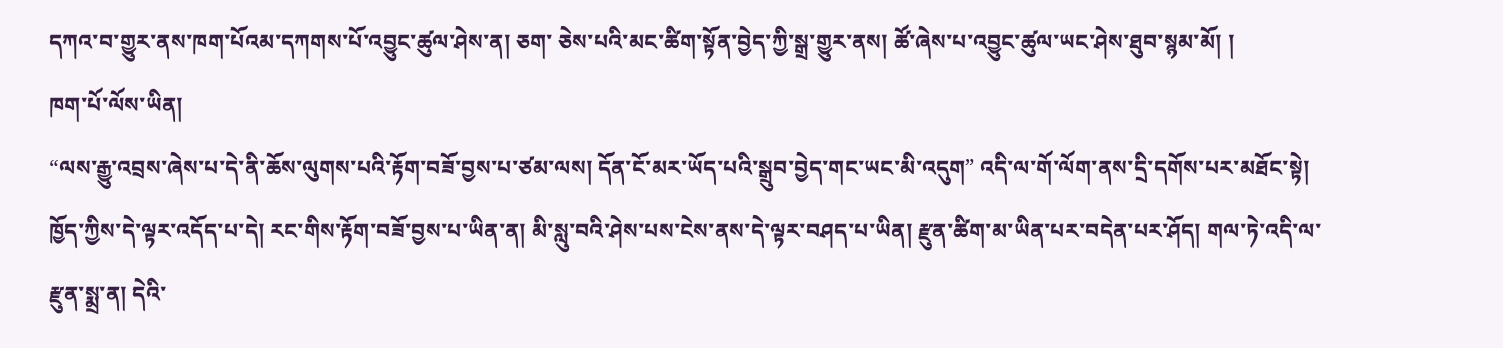དཀའ་བ་གྱུར་ནས་ཁག་པོའམ་དཀགས་པོ་འབྱུང་ཚུལ་ཤེས་ན། ཅག་ ཅེས་པའི་མང་ཚིག་སྟོན་བྱེད་ཀྱི་སྒྲ་གྱུར་ནས། ཚོ་ཞེས་པ་འབྱུང་ཚུལ་ཡང་ཤེས་ཐུབ་སྙམ་མོ། །
ཁག་པོ་ལོས་ཡིན།
“ལས་རྒྱུ་འབྲས་ཞེས་པ་དེ་ནི་ཆོས་ལུགས་པའི་རྟོག་བཟོ་བྱས་པ་ཙམ་ལས། དོན་ངོ་མར་ཡོད་པའི་སྒྲུབ་བྱེད་གང་ཡང་མི་འདུག” འདི་ལ་གོ་ལོག་ནས་དྲི་དགོས་པར་མཐོང་སྟེ། ཁྱོད་ཀྱིས་དེ་ལྟར་འདོད་པ་དེ། རང་གིས་རྟོག་བཟོ་བྱས་པ་ཡིན་ན། མི་སླུ་བའི་ཤེས་པས་ངེས་ནས་དེ་ལྟར་བཤད་པ་ཡིན། རྫུན་ཚིག་མ་ཡིན་པར་བདེན་པར་ཤོད། གལ་ཏེ་འདི་ལ་རྫུན་སྨྲ་ན། དེའི་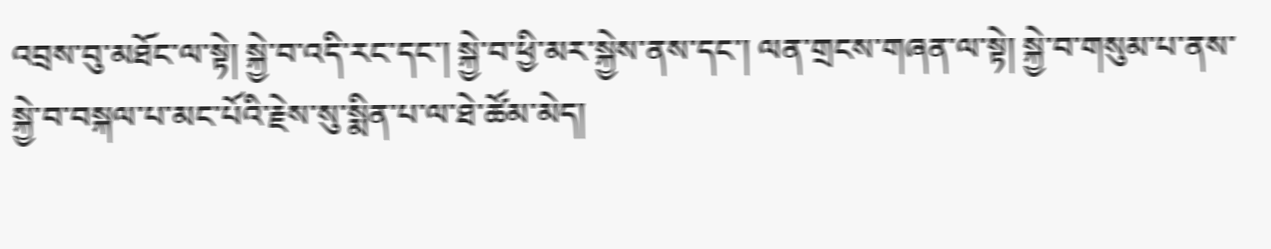འབྲས་བུ་མཐོང་ལ་སྟེ། སྐྱེ་བ་འདི་རང་དང་། སྐྱེ་བ་ཕྱི་མར་སྐྱེས་ནས་དང་། ལན་གྲངས་གཞན་ལ་སྟེ། སྐྱེ་བ་གསུམ་པ་ནས་སྐྱེ་བ་བསྐལ་པ་མང་པོའི་རྗེས་སུ་སྨིན་པ་ལ་ཐེ་ཚོམ་མེད།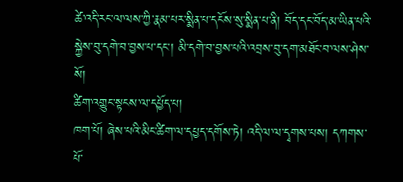ཚེ་འདི་རང་ལ་ལས་ཀྱི་རྣམ་པར་སྨིན་པ་དངོས་སུ་སྨིན་པ་ནི། བོད་དང་བོད་མ་ཡིན་པའི་སྐྱེས་བུ་དགེ་བ་བྱས་པ་དང་། མི་དགེ་བ་བྱས་པའི་འབྲས་བུ་དག་མཐོང་བ་ལས་ཤེས་སོ།
ཚིག་འགྱུང་སྟངས་ལ་དཔྱོད་པ།
ཁག་པོ། ཞེས་པའི་མིང་ཚིག་ལ་དཔྱད་དགོས་ཏེ། འདི་ལ་ལ་དྭགས་པས། དཀགས་པོ་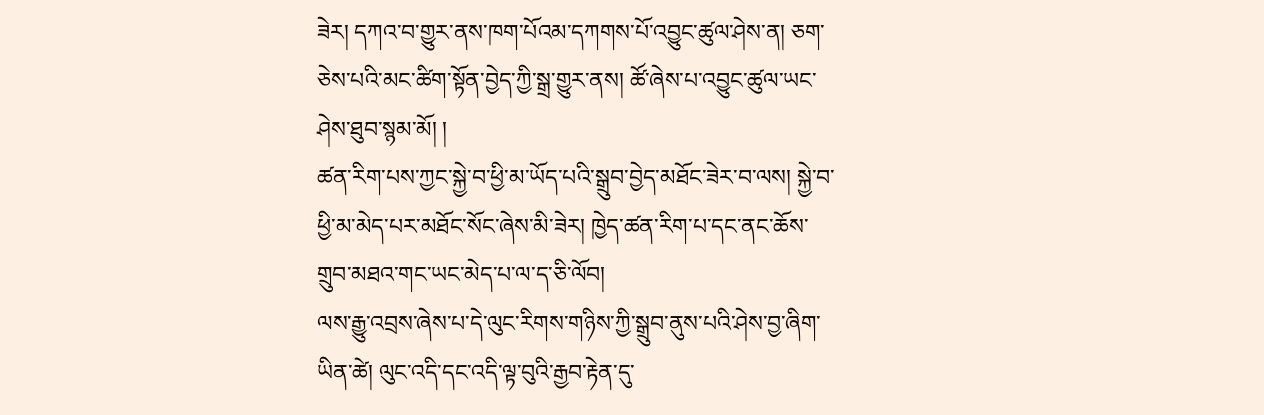ཟེར། དཀའ་བ་གྱུར་ནས་ཁག་པོའམ་དཀགས་པོ་འབྱུང་ཚུལ་ཤེས་ན། ཅག་ ཅེས་པའི་མང་ཚིག་སྟོན་བྱེད་ཀྱི་སྒྲ་གྱུར་ནས། ཚོ་ཞེས་པ་འབྱུང་ཚུལ་ཡང་ཤེས་ཐུབ་སྙམ་མོ། །
ཚན་རིག་པས་ཀྱང་སྐྱེ་བ་ཕྱི་མ་ཡོད་པའི་སྒྲུབ་བྱེད་མཐོང་ཟེར་བ་ལས། སྐྱེ་བ་ཕྱི་མ་མེད་པར་མཐོང་སོང་ཞེས་མི་ཟེར། ཁྱེད་ཚན་རིག་པ་དང་ནང་ཆོས་གྲུབ་མཐའ་གང་ཡང་མེད་པ་ལ་ད་ཅི་ལོབ།
ལས་རྒྱུ་འབྲས་ཞེས་པ་དེ་ལུང་རིགས་གཉིས་ཀྱི་སྒྲུབ་ནུས་པའི་ཤེས་བྱ་ཞིག་ཡིན་ཚེ། ལུང་འདི་དང་འདི་ལྟ་བུའི་རྒྱབ་རྟེན་དུ་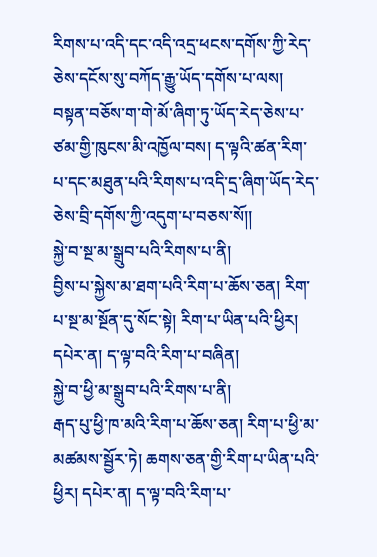རིགས་པ་འདི་དང་འདི་འདྲ་ཕངས་དགོས་ཀྱི་རེད་ཅེས་དངོས་སུ་བཀོད་རྒྱུ་ཡོད་དགོས་པ་ལས། བསྟན་བཅོས་ག་གེ་མོ་ཞིག་ཏུ་ཡོད་རེད་ཅེས་པ་ཙམ་གྱི་ཁུངས་མི་འཁྱོལ་བས། ད་ལྟའི་ཚན་རིག་པ་དང་མཐུན་པའི་རིགས་པ་འདི་དྲ་ཞིག་ཡོད་རེད་ཅེས་བྲི་དགོས་ཀྱི་འདུག་པ་བཅས་སོ།།
སྐྱེ་བ་སྔ་མ་སྒྲུབ་པའི་རིགས་པ་ནི།
བྱིས་པ་སྐྱེས་མ་ཐག་པའི་རིག་པ་ཆོས་ཅན། རིག་པ་སྔ་མ་སྔོན་དུ་སོང་སྟེ། རིག་པ་ཡིན་པའི་ཕྱིར། དཔེར་ན། ད་ལྟ་བའི་རིག་པ་བཞིན།
སྐྱེ་བ་ཕྱི་མ་སྒྲུབ་པའི་རིགས་པ་ནི།
རྒད་པུ་ཕྱི་ཁ་མའི་རིག་པ་ཆོས་ཅན། རིག་པ་ཕྱི་མ་མཚམས་སྦྱོར་ཏེ། ཆགས་ཅན་གྱི་རིག་པ་ཡིན་པའི་ཕྱིར། དཔེར་ན། ད་ལྟ་བའི་རིག་པ་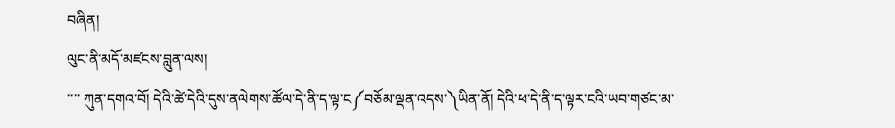བཞིན།
ལུང་ནི་མདོ་མཛངས་བླུན་ལས།
་་་་ ཀུན་དགའ་བོ། དེའི་ཚེ་དེའི་དུས་ནལེགས་ཚོལ་དེ་ནི་ད་ལྟ་ང༼བཅོམ་ལྡན་འདས་༽ཡིན་ནོ། དེའི་ཕ་དེ་ནི་ད་ལྟར་ངའི་ཡབ་གཙང་མ་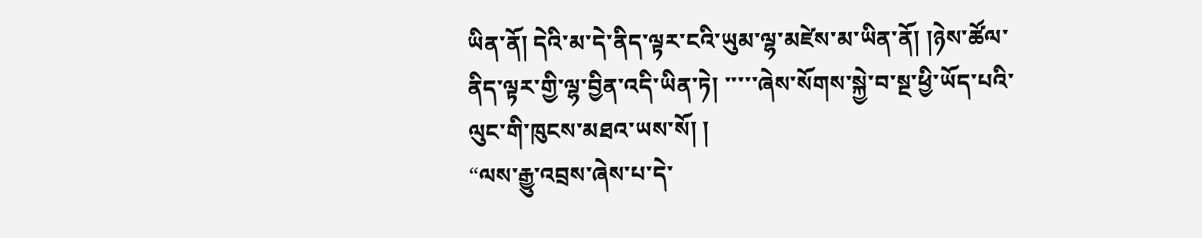ཡིན་ནོ། དེའི་མ་དེ་ནིད་ལྟར་ངའི་ཡུམ་ལྷ་མཛེས་མ་ཡིན་ནོ། །ཉེས་ཚོལ་ནིད་ལྟར་གྱི་ལྷ་བྱིན་འདི་ཡིན་ཏེ། ་་་་་ཞེས་སོགས་སྐྱེ་བ་སྔ་ཕྱི་ཡོད་པའི་ལུང་གི་ཁུངས་མཐའ་ཡས་སོ། །
“ལས་རྒྱུ་འབྲས་ཞེས་པ་དེ་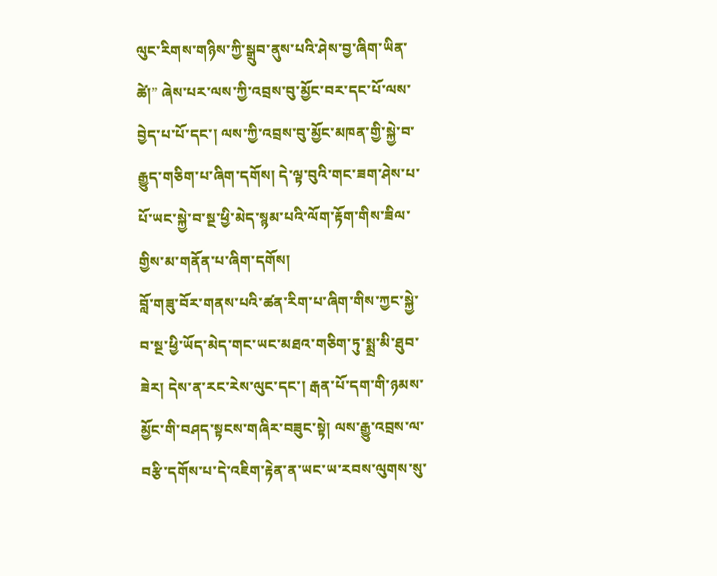ལུང་རིགས་གཉིས་ཀྱི་སྒྲུབ་ནུས་པའི་ཤེས་བྱ་ཞིག་ཡིན་ཚེ།” ཞེས་པར་ལས་ཀྱི་འབྲས་བུ་མྱོང་བར་དང་པོ་ལས་བྱེད་པ་པོ་དང་། ལས་ཀྱི་འབྲས་བུ་མྱོང་མཁན་གྱི་སྐྱེ་བ་རྒྱུད་གཅིག་པ་ཞིག་དགོས། དེ་ལྟ་བུའི་གང་ཟག་ཤེས་པ་པོ་ཡང་སྐྱེ་བ་སྔ་ཕྱི་མེད་སྙམ་པའི་ལོག་རྟོག་གིས་ཟིལ་གྱིས་མ་གནོན་པ་ཞིག་དགོས།
བློ་གཟུ་བོར་གནས་པའི་ཚན་རིག་པ་ཞིག་གིས་ཀྱང་སྐྱེ་བ་སྔ་ཕྱི་ཡོད་མེད་གང་ཡང་མཐའ་གཅིག་ཏུ་སྨྲ་མི་ཐུབ་ཟེར། དེས་ན་རང་རེས་ལུང་དང་། རྒན་པོ་དག་གི་ཉམས་མྱོང་གི་བཤད་སྟངས་གཞིར་བཟུང་སྟེ། ལས་རྒྱུ་འབྲས་ལ་བརྩི་དགོས་པ་དེ་འཇིག་རྟེན་ན་ཡང་ཡ་རབས་ལུགས་སུ་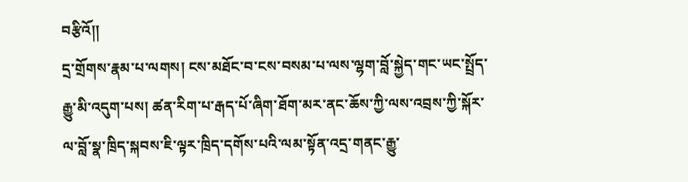བརྩིའོ།།
དྲ་གྲོགས་རྣམ་པ་ལགས། ངས་མཐོང་བ་ངས་བསམ་པ་ལས་ལྷག་བློ་སྐྱེད་གང་ཡང་སྤྲོད་རྒྱུ་མི་འདུག་པས། ཚན་རིག་པ་རྒད་པོ་ཞིག་ཐོག་མར་ནང་ཆོས་ཀྱི་ལས་འབྲས་ཀྱི་སྐོར་ལ་བློ་སྣ་ཁྲིད་སྐབས་ཇི་ལྟར་ཁྲིད་དགོས་པའི་ལམ་སྟོན་འདྲ་གནང་རྒྱུ་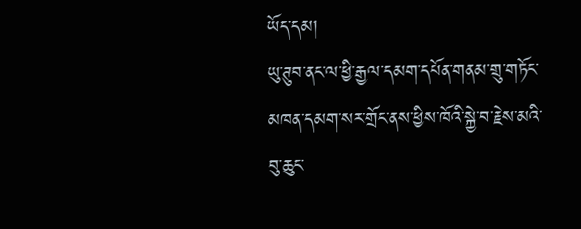ཡོད་དམ།
ཡུ་ཊུབ་ནང་ལ་ཕྱི་རྒྱལ་དམག་དཔོན་གནམ་གྲུ་གཏོང་མཁན་དམག་སར་གྲོང་ནས་ཕྱིས་ཁོའི་སྐྱེ་བ་རྗེས་མའི་བུ་ཆུང་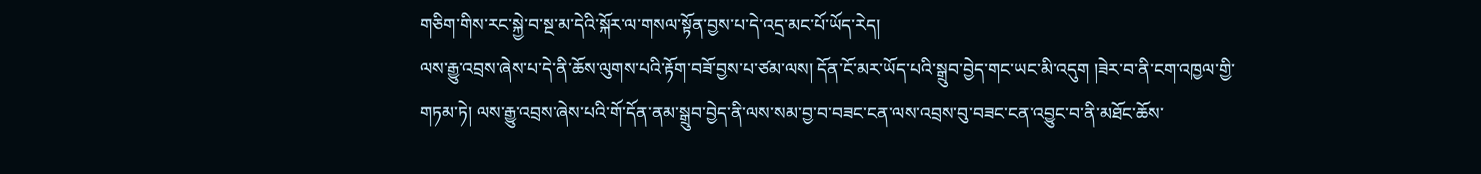གཅིག་གིས་རང་སྐྱེ་བ་སྔ་མ་དེའི་སྐོར་ལ་གསལ་སྟོན་བྱས་པ་དེ་འདྲ་མང་པོ་ཡོད་རེད།
ལས་རྒྱུ་འབྲས་ཞེས་པ་དེ་ནི་ཆོས་ལུགས་པའི་རྟོག་བཟོ་བྱས་པ་ཙམ་ལས། དོན་ངོ་མར་ཡོད་པའི་སྒྲུབ་བྱེད་གང་ཡང་མི་འདུག །ཟེར་བ་ནི་ངག་འཁྱལ་གྱི་གཏམ་ཏེ། ལས་རྒྱུ་འབྲས་ཞེས་པའི་གོ་དོན་ནམ་སྒྲུབ་བྱེད་ནི་ལས་སམ་བྱ་བ་བཟང་ངན་ལས་འབྲས་བུ་བཟང་ངན་འབྱུང་བ་ནི་མཐོང་ཆོས་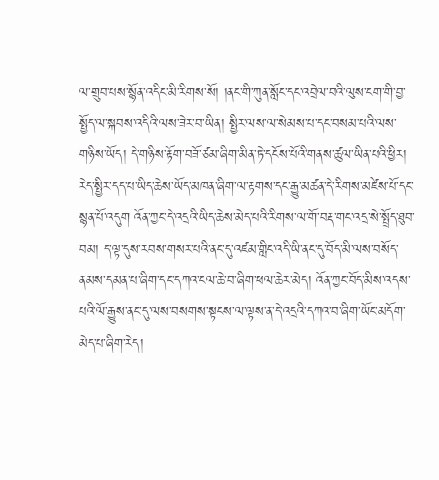ལ་གྲུབ་པས་སྙོན་འདིང་མི་རིགས་སོ། །ནང་གི་ཀུན་སློང་དང་འབྲེལ་བའི་ལུས་ངག་གི་བྱ་སྤྱོད་ལ་སྐབས་འདིའི་ལས་ཟེར་བ་ཡིན། སྤྱིར་ལས་ལ་སེམས་པ་དང་བསམ་པའི་ལས་གཉིས་ཡོད། དེ་གཉིས་རྟོག་བཟོ་ཙམ་ཞིག་མིན་ཏེ་དངོས་པོའི་གནས་ཚུལ་ཡིན་པའི་ཕྱིར།
རེད་སྤྱིར་དད་པ་ཡིད་ཆེས་ཡོད་མཁན་ཞིག་ལ་རྟགས་དང་རྒྱུ་མཚན་དེ་རིགས་མཛེས་པོ་དང་སྙན་པོ་འདུག འོན་ཀྱང་དེ་འདྲའི་ཡིད་ཆེས་མེད་པའི་རིགས་ལ་གོ་བརྡ་གང་འདྲ་སེ་སྤྲོད་ཐུབ་བམ། ད་ལྟ་དུས་རབས་གསར་པའི་ནང་དུ་འཛམ་གླིང་འདི་ཡི་ནང་དུ་བོད་མི་ལས་བསོད་ནམས་དམན་པ་ཞིག་དང་དཀའ་ངལ་ཆེ་བ་ཞིག་ཕལ་ཆེར་མེད། འོན་ཀྱང་བོད་མིས་འདས་པའི་ལོ་རྒྱུས་ནང་དུ་ལས་བསགས་སྟངས་ལ་ལྟས་ན་དེ་འདྲའི་དཀའ་བ་ཞིག་ཡོང་མདོག་མེད་པ་ཞིག་རེད།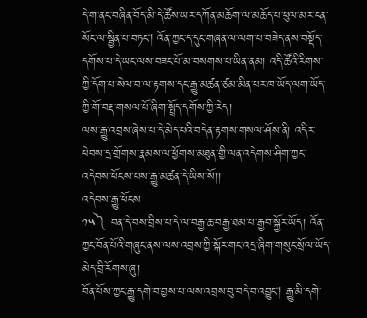དེ་ག་ནང་བཞིན་བོད་མི་དེ་ཚོས་ཡར་དཀོན་མཆོག་ལ་མཆོད་པ་ཕུལ་མར་ངན་སོང་ལ་སྦྱིན་པ་བཏང། འོན་ཀྱང་ད་དུང་གཞན་ལ་ལག་པ་བཟེད་ནས་བསྡོད་དགོས་པ་དེ་ཡང་ལས་བཟང་པོ་མ་བསགས་པ་ཡིན་ནམ། འདི་ཚོའི་རིགས་ཀྱི་དོག་པ་སེལ་བ་ལ་རྟགས་དང་རྒྱུ་མཚན་ཙམ་མིན་པར་ཁ་ཡོད་ལག་ཡོད་ཀྱི་གོ་བརྡ་གསལ་པོ་ཞིག་སྤྲོད་དགོས་ཀྱི་རེད།
ལས་རྒྱུ་འབྲས་ཞེས་པ་དེ་མེད་པའི་བདེན་རྟགས་གསལ་ཤོས་ནི། འདིར་ཕེབས་དྲ་གྲོགས་རྣམས་ལ་ཕྱོགས་མཐུན་གྱི་ལན་འདེགས་ཤིག་ཀྱང་འདེབས་ཕོངས་པས་རྒྱུ་མཚན་དེ་ཡིས་སོ།།
འདེབས་རྒྱུ་ཕོངས
༡༥༽ བན་དེ་བས་བྲིས་པ་དེ་ལ་བརྒྱ་ཆ་བརྒྱ་ཐམ་པ་རྒྱབ་སྐྱོར་ཡོད། འོན་ཀྱང་བོན་པོའི་གཞུང་ནས་ལས་འབྲས་ཀྱི་སྐོར་གང་འདྲ་ཞིག་གསུང་སྲོལ་ཡོད་མེད་བྲི་རོགས་ཞུ།
བོན་པོས་ཀྱང་རྒྱུ་དགེ་བ་བྱས་པ་ལས་འབྲས་བུ་བདེ་བ་འབྱུང། རྒྱུ་མི་དགེ་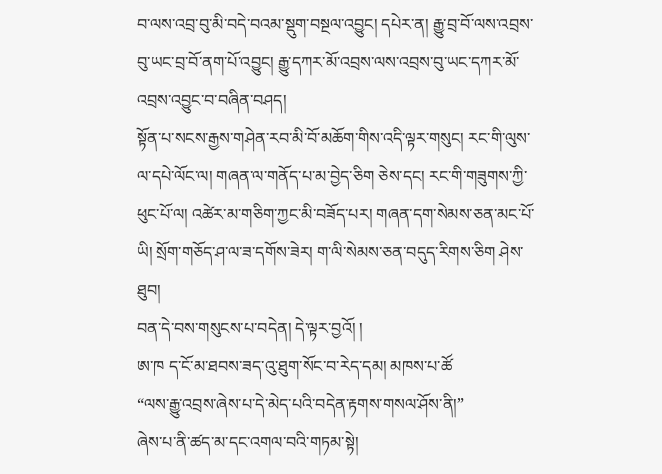བ་ལས་འབྲ་བུ་མི་བདེ་བའམ་སྡུག་བསྔལ་འབྱུང། དཔེར་ན། རྒྱུ་བྲ་བོ་ལས་འབྲས་བུ་ཡང་བྲ་བོ་ནག་པོ་འབྱུང། རྒྱུ་དཀར་མོ་འབྲས་ལས་འབྲས་བུ་ཡང་དཀར་མོ་འབྲས་འབྱུང་བ་བཞིན་བཤད།
སྟོན་པ་སངས་རྒྱས་གཤེན་རབ་མི་བོ་མཆོག་གིས་འདི་ལྟར་གསུང། རང་གི་ལུས་ལ་དཔེ་ལོང་ལ། གཞན་ལ་གནོད་པ་མ་བྱེད་ཅིག ཅེས་དང། རང་གི་གཟུགས་ཀྱི་ཕུང་པོ་ལ། འཚེར་མ་གཅིག་ཀྱང་མི་བཟོད་པར། གཞན་དག་སེམས་ཅན་མང་པོ་ཡི། སྲོག་གཅོད་ཤ་ལ་ཟ་དགོས་ཟེར། ག་ལི་སེམས་ཅན་བདུད་རིགས་ཅིག ཤེས་ཐུབ།
བན་དེ་བས་གསུངས་པ་བདེན། དེ་ལྟར་བྱའོ། །
ཨ་ཁ ད་ངོ་མ་ཐབས་ཟད་འུ་ཐུག་སོང་བ་རེད་དམ། མཁས་པ་ཚོ
“ལས་རྒྱུ་འབྲས་ཞེས་པ་དེ་མེད་པའི་བདེན་རྟགས་གསལ་ཤོས་ནི།”
ཞེས་པ་ནི་ཚད་མ་དང་འགལ་བའི་གཏམ་སྟེ།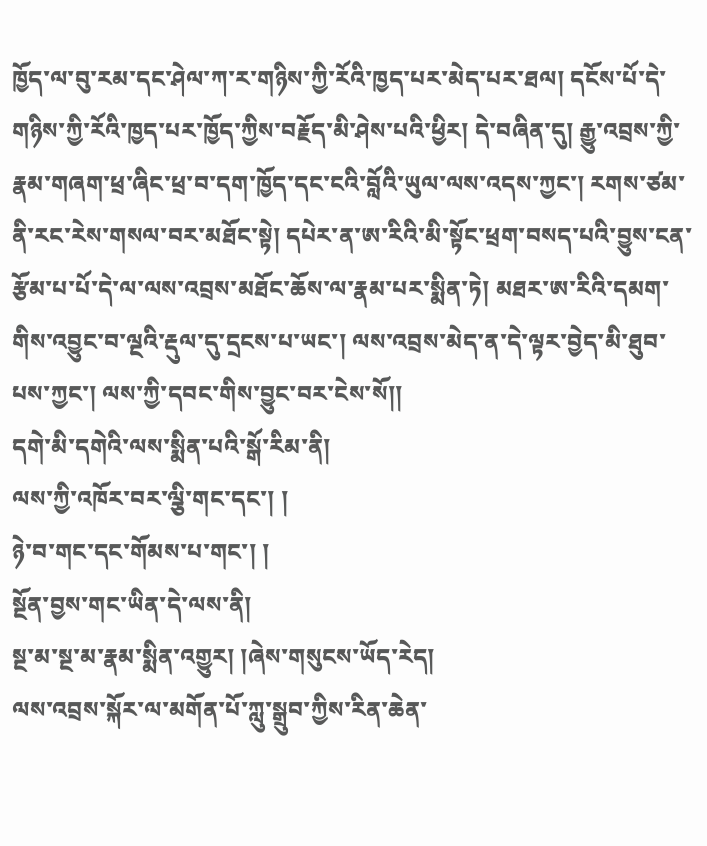ཁྱོད་ལ་བུ་རམ་དང་ཤེལ་ཀ་ར་གཉིས་ཀྱི་རོའི་ཁྱད་པར་མེད་པར་ཐལ། དངོས་པོ་དེ་གཉིས་ཀྱི་རོའི་ཁྱད་པར་ཁྱོད་ཀྱིས་བརྗོད་མི་ཤེས་པའི་ཕྱིར། དེ་བཞིན་དུ། རྒྱུ་འབྲས་ཀྱི་རྣམ་གཞག་ཕྲ་ཞིང་ཕྲ་བ་དག་ཁྱོད་དང་ངའི་བློའི་ཡུལ་ལས་འདས་ཀྱང་། རགས་ཙམ་ནི་རང་རེས་གསལ་བར་མཐོང་སྟེ། དཔེར་ན་ཨ་རིའི་མི་སྟོང་ཕྲག་བསད་པའི་བྱུས་ངན་རྩོམ་པ་པོ་དེ་ལ་ལས་འབྲས་མཐོང་ཆོས་ལ་རྣམ་པར་སྨིན་ཏེ། མཐར་ཨ་རིའི་དམག་གིས་འབྱུང་བ་ལྔའི་རྡུལ་དུ་དྲངས་པ་ཡང་། ལས་འབྲས་མེད་ན་དེ་ལྟར་བྱེད་མི་ཐུབ་པས་ཀྱང་། ལས་ཀྱི་དབང་གིས་བྱུང་བར་ངེས་སོ།།
དགེ་མི་དགེའི་ལས་སྨིན་པའི་སྒོ་རིམ་ནི།
ལས་ཀྱི་འཁོར་བར་ལྕི་གང་དང་། །
ཉེ་བ་གང་དང་གོམས་པ་གང་། །
སྔོན་བྱས་གང་ཡིན་དེ་ལས་ནི།
སྔ་མ་སྔ་མ་རྣམ་སྨིན་འགྱུར། །ཞེས་གསུངས་ཡོད་རེད།
ལས་འབྲས་སྐོར་ལ་མགོན་པོ་ཀླུ་སྒྲུབ་ཀྱིས་རིན་ཆེན་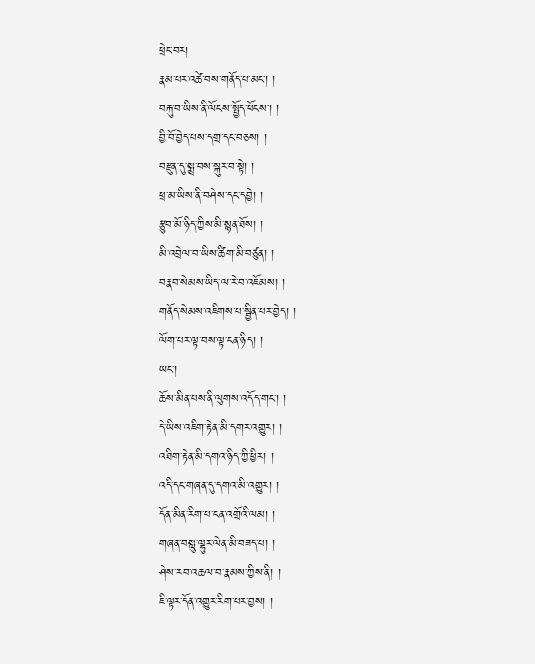ཕྲེང་བར།
རྣམ་པར་འཚེ་བས་གནོད་པ་མང་། །
བརྐུ་བ་ཡིས་ནི་ལོངས་སྤྱོད་ཕོངས་། །
བྱི་བོ་བྱེད་པས་དགྲ་དང་བཅས། །
བརྫུན་དུ་སྨྲ་བས་སྐུར་བ་སྟེ། །
ཕྲ་མ་ཡིས་ནི་བཤེས་དང་དབྱེ། །
རྩུབ་མོ་ཉིད་ཀྱིས་མི་སྙན་ཐོས། །
མི་འབྲེལ་བ་ཡིས་ཚིག་མི་བཙུན། །
བརྣབ་སེམས་ཡིད་ལ་རེ་བ་འཇོམས། །
གནོད་སེམས་འཇིགས་པ་སྦྱིན་པར་བྱེད། །
ལོག་པར་ལྟ་བས་ལྟ་ངན་ཉིད། །
ཡང་།
ཆོས་མིན་པས་ནི་ལུགས་འདོད་གང་། །
དེ་ཡིས་འཇིག་རྟེན་མི་དགར་འགྱུར། །
འཐིག་རྟེན་མི་དགའ་ཉིད་ཀྱི་ཕྱིར། །
འདི་དང་གཞན་དུ་དགའ་མི་འགྱུར། །
དོན་མིན་རིག་པ་ངན་འགྲོའི་ལམ། །
གཞན་བསླུ་ལྷུར་ལེན་མི་བཟད་པ། །
ཤེས་རབ་འཆལ་བ་རྣམས་ཀྱིས་ནི། །
ཇི་ལྟར་དོན་འགྱུར་རིག་པར་བྱས། །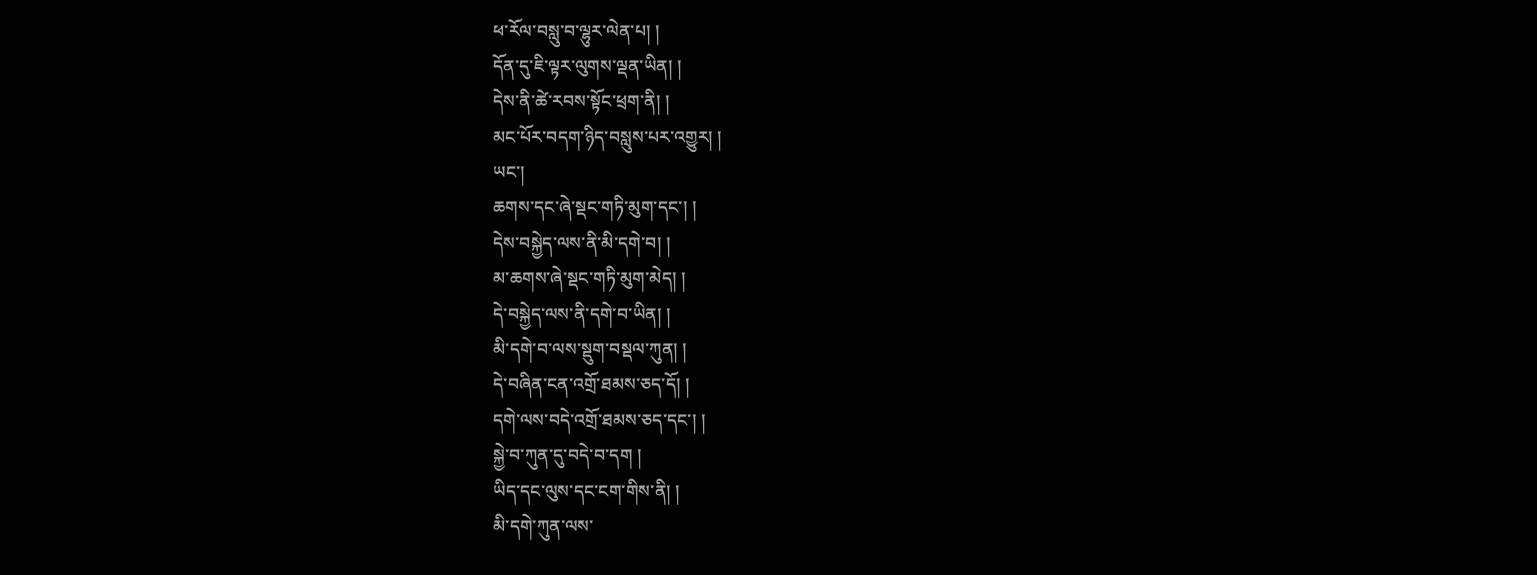ཕ་རོལ་བསླུ་བ་ལྷུར་ལེན་པ། །
དོན་དུ་ཇི་ལྟར་ལུགས་ལྡན་ཡིན། །
དེས་ནི་ཚེ་རབས་སྟོང་ཕྲག་ནི། །
མང་པོར་བདག་ཉིད་བསླུས་པར་འགྱུར། །
ཡང་།
ཆགས་དང་ཞེ་སྡང་གཏི་མུག་དང་། །
དེས་བསྐྱེད་ལས་ནི་མི་དགེ་བ། །
མ་ཆགས་ཞེ་སྡང་གཏི་མུག་མེད། །
དེ་བསྐྱེད་ལས་ནི་དགེ་བ་ཡིན། །
མི་དགེ་བ་ལས་སྡུག་བསྡལ་ཀུན། །
དེ་བཞིན་ངན་འགྲོ་ཐམས་ཅད་དོ། །
དགེ་ལས་བདེ་འགྲོ་ཐམས་ཅད་དང་། །
སྐྱེ་བ་ཀུན་དུ་བདེ་བ་དག །
ཡིད་དང་ལུས་དང་ངག་གིས་ནི། །
མི་དགེ་ཀུན་ལས་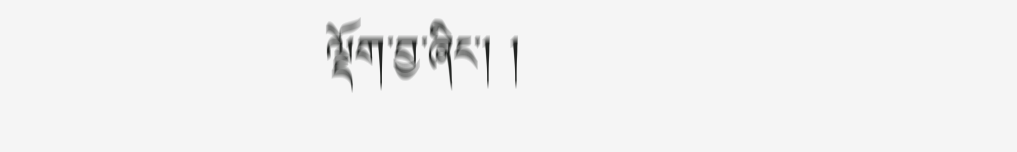ལྡོག་བྱ་ཞིང་། །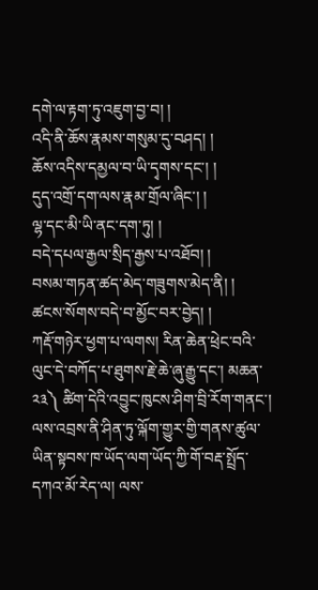དགེ་ལ་རྟག་ཏུ་འཇུག་བྱ་བ། །
འདི་ནི་ཆོས་རྣམས་གསུམ་དུ་བཤད། །
ཆོས་འདིས་དམྱལ་བ་ཡི་དྭགས་དང་། །
དུད་འགྲོ་དག་ལས་རྣམ་གྲོལ་ཞིང་། །
ལྷ་དང་མི་ཡི་ནང་དག་ཏུ། །
བདེ་དཔལ་རྒྱལ་སྲིད་རྒྱས་པ་འཐོབ། །
བསམ་གཏན་ཚད་མེད་གཟུགས་མེད་ནི། །
ཚངས་སོགས་བདེ་བ་མྱོང་བར་བྱེད། །
ཀརྡོ་གཉེར་ཕྱག་པ་ལགས། རིན་ཆེན་ཕྲེང་བའི་ལུང་དེ་བཀོད་པ་ཐུགས་རྗེ་ཆེ་ཞུ་རྒྱུ་དང་། མཆན་ ༢༣༽ ཚིག་དེའི་འབྱུང་ཁུངས་ཤིག་བྲི་རོག་གནང་།
ལས་འབྲས་ནི་ཤིན་ཏུ་ལྐོག་གྱུར་གྱི་གནས་ཚུལ་ཡིན་སྟབས་ཁ་ཡོད་ལག་ཡོད་ཀྱི་གོ་བརྡ་སྤྲོད་དཀའ་མོ་རེད་ལ། ལས་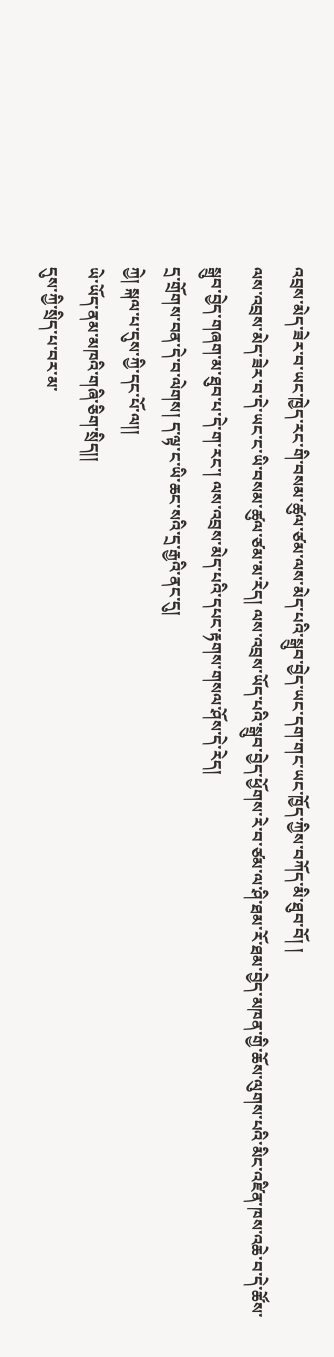འབྲས་མེད་ཟེར་བ་ཡང་ཁྱེད་རང་གི་བསམ་ཚུལ་ཙམ་ལས་མེད་པའི་སྒྲུབ་བྱེད་ཡང་དག་གང་ཡང་ཁྱོད་ཀྱིས་བཀོད་མི་ཐུབ་བོ། །
ལས་འབྲས་མེད་ཟེར་བ་དེ་ཡང་ང་ཡི་བསམ་ཚུལ་ཙམ་མ་རེད། ལས་འབྲས་ཡོད་པའི་སྒྲུབ་བྱེད་ཕྱོགས་རེ་བ་ཙམ་ལ་ཤི་ཐམ་རོ་ཐམ་བྱེད་མཁན་གྱི་ཆོས་ལུགས་པའི་མིང་འཛིན་ཁས་འཆེ་བ་དེ་ཚོས་སྒྲུབ་བྱེད་གཞག་མ་ཐུབ་པ་དེ་ག་རང་། ལས་འབྲས་མེད་པའི་དཔང་རྟགས་གསལ་ཤོས་དེ་རེད།
དྲ་གྲོགས་བན་དེ་བ་ལེགས། ད་ལྟ་ང་ཡི་ཆང་སའི་དྲ་རྒྱའི་ནང་དུ།
ཀྱེ། སྐལ་པ་དུས་ཀྱི་དང་པོ་ལ།།
ཡེ་ཡོད་ནམ་མཁའི་གཞི་ཅིག་སྲིད།།
དུས་ཀྱི་སྲིད་པ་བར་མ་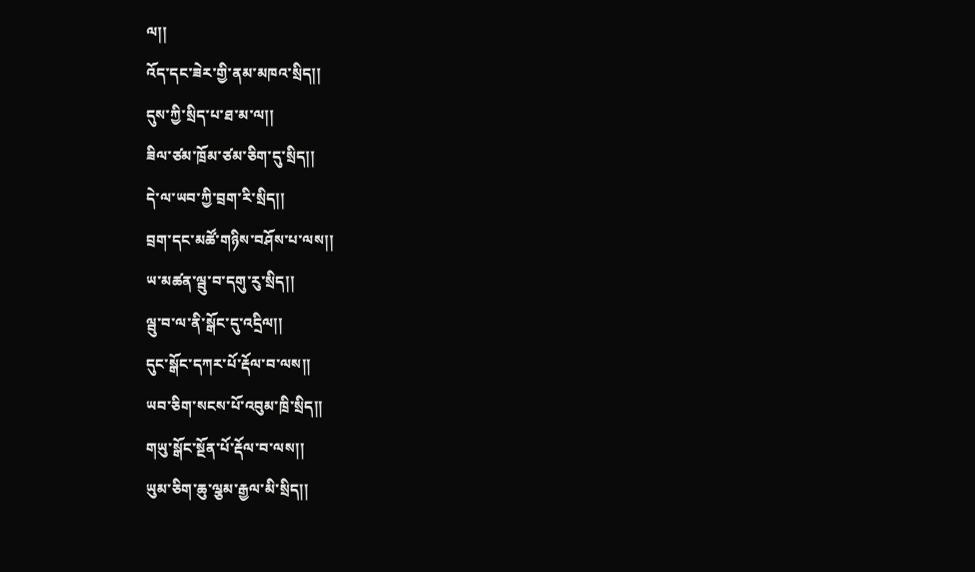ལ།།
འོད་དང་ཟེར་གྱི་ནམ་མཁའ་སྲིད།།
དུས་ཀྱི་སྲིད་པ་ཐ་མ་ལ།།
ཟིལ་ཙམ་ཁྲོམ་ཙམ་ཅིག་དུ་སྲིད།།
དེ་ལ་ཡབ་ཀྱི་བྲག་རི་སྲིད།།
བྲག་དང་མཚོ་གཉིས་བཤོས་པ་ལས།།
ཡ་མཚན་ལྦུ་བ་དགུ་རུ་སྲིད།།
ལྦུ་བ་ལ་ནི་སྒོང་དུ་འདྲིལ།།
དུང་སྒོང་དཀར་པོ་རྡོལ་བ་ལས།།
ཡབ་ཅིག་སངས་པོ་འབུམ་ཁྲི་སྲིད།།
གཡུ་སྒོང་སྔོན་པོ་རྡོལ་བ་ལས།།
ཡུམ་ཅིག་ཆུ་ལྕམ་རྒྱལ་མི་སྲིད།།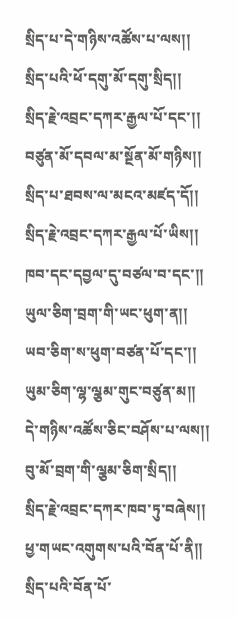སྲིད་པ་དེ་གཉིས་འཚོས་པ་ལས།།
སྲིད་པའི་ཕོ་དགུ་མོ་དགུ་སྲིད།།
སྲིད་རྗེ་འབྲང་དཀར་རྒྱལ་པོ་དང་།།
བཙུན་མོ་དབལ་མ་སྔོན་མོ་གཉིས།།
སྲིད་པ་ཐབས་ལ་མངའ་མཛད་དོ།།
སྲིད་རྗེ་འབྲང་དཀར་རྒྱལ་པོ་ཡིས།།
ཁབ་དང་དབྱལ་དུ་བཙལ་བ་དང་།།
ཡུལ་ཅིག་བྲག་གི་ཡང་ཕུག་ན།།
ཡབ་ཅིག་ས་ཕུག་བཙན་པོ་དང་།།
ཡུམ་ཅིག་ལྷ་ལྕམ་གུང་བཙུན་མ།།
དེ་གཉིས་འཚོས་ཅིང་བཤོས་པ་ལས།།
བུ་མོ་བྲག་གི་ལྕམ་ཅིག་སྲིད།།
སྲིད་རྗེ་འབྲང་དཀར་ཁབ་ཏུ་བཞེས།།
ཕྱ་གཡང་འགུགས་པའི་བོན་པོ་ནི།།
སྲིད་པའི་བོན་པོ་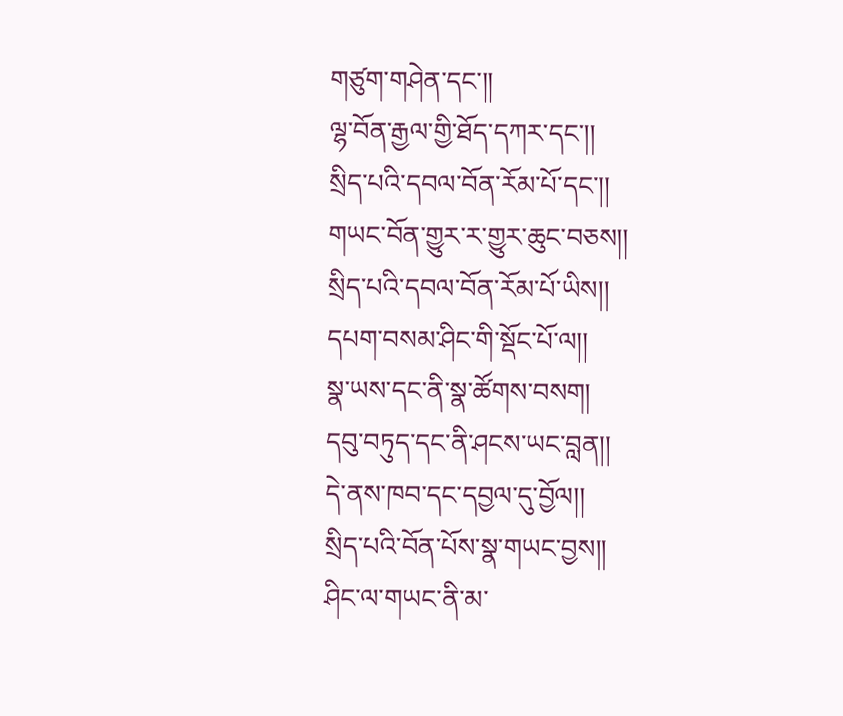གཙུག་གཤེན་དང་།།
ལྷ་བོན་རྒྱལ་གྱི་ཐོད་དཀར་དང་།།
སྲིད་པའི་དབལ་བོན་རོམ་པོ་དང་།།
གཡང་བོན་གྱུར་ར་གྱུར་ཆུང་བཅས།།
སྲིད་པའི་དབལ་བོན་རོམ་པོ་ཡིས།།
དཔག་བསམ་ཤིང་གི་སྡོང་པོ་ལ།།
སྣ་ཡས་དང་ནི་སྣ་ཚོགས་བསག།
དབུ་བཏུད་དང་ནི་ཤངས་ཡང་བླན།།
དེ་ནས་ཁབ་དང་དབྱལ་དུ་བྱོལ།།
སྲིད་པའི་བོན་པོས་སྣ་གཡང་བྱས།།
ཤིང་ལ་གཡང་ནི་མ་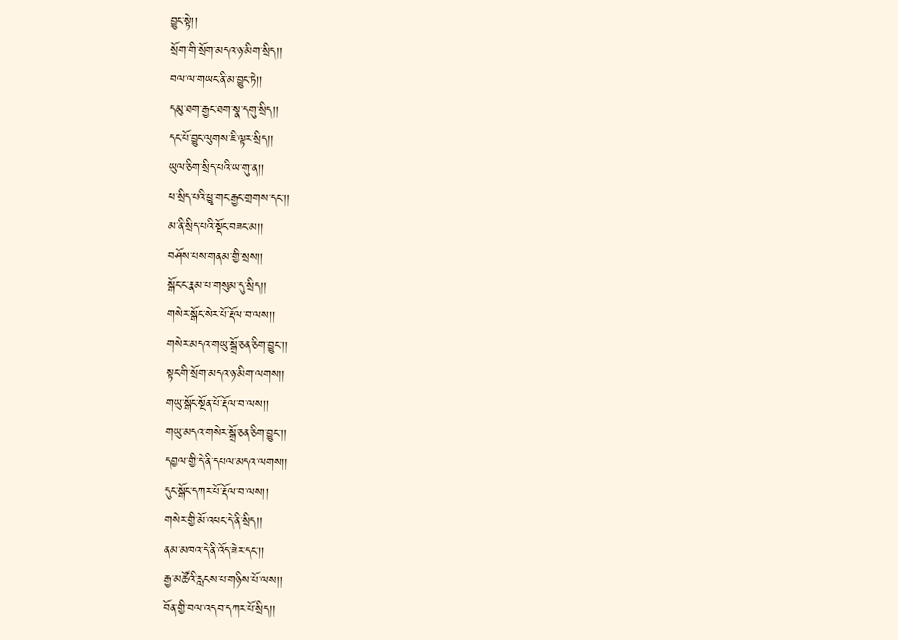བྱུང་སྟེ།།
སྲོག་གི་སྲོག་མདའ་ཉ་མིག་སྲིད།།
བལ་ལ་གཡང་ནི་མ་བྱུང་ཏེ།།
དམུ་ཐག་རྒྱང་ཐག་སྣ་དགུ་སྲིད།།
དང་པོ་བྱུང་ལུགས་ཇི་ལྟར་སྲིད།།
ཡུལ་ཅིག་སྲིད་པའི་ཡ་གུ་ན།།
ཕ་སྲིད་པའི་ཕྱྭ་གང་རྒྱང་གྲགས་དང་།།
མ་ནི་སྲིད་པའི་སྡོང་བཟང་མ།།
བཤོས་པས་གནམ་གྱི་སྲས།།
སྒོང་ང་རྣམ་པ་གསུམ་དུ་སྲིད།།
གསེར་སྒོང་སེར་པོ་རྡོལ་བ་ལས།།
གསེར་མདའ་གཡུ་སྒྲོ་ཅན་ཅིག་བྱུང་།།
སྟང་གི་སྲོག་མདའ་ཉ་མིག་ལགས།།
གཡུ་སྒོང་སྔོན་པོ་རྡོལ་བ་ལས།།
གཡུ་མདའ་གསེར་སྒྲོ་ཅན་ཅིག་བྱུང་།།
དབྱལ་གྱི་དེ་ནི་དཔལ་མདའ་ལགས།།
དུང་སྒོང་དཀར་པོ་རྡོལ་བ་ལས།།
གསེར་གྱི་མོ་འཕང་དེ་ནི་སྲིད།།
ནམ་མཁའ་དེ་ནི་འོད་ཟེར་དང་།།
རྒྱ་མཚོའི་རླངས་པ་གཉིས་པོ་ལས།།
བོན་གྱི་བལ་འདབ་དཀར་པོ་སྲིད།།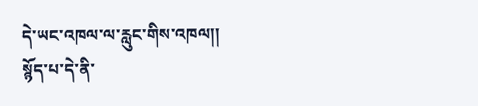དེ་ཡང་འཁལ་ལ་རླུང་གིས་འཁལ།།
སྙོད་པ་དེ་ནི་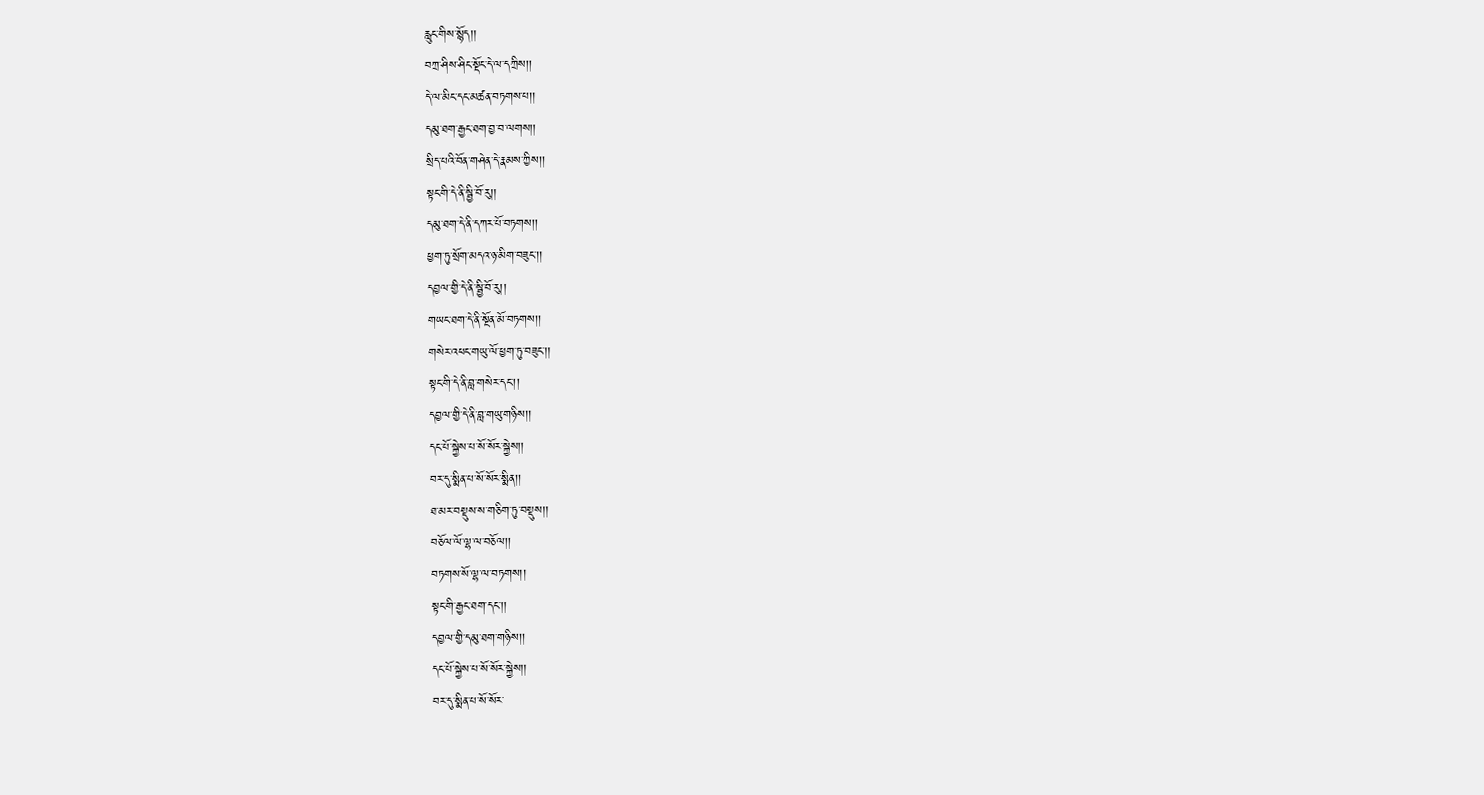རླུང་གིས་སྙོད།།
བཀྲ་ཤིས་ཤིང་སྡོང་དེ་ལ་དཀྲིས།།
དེ་ལ་མིང་དང་མཚན་བཏགས་པ།།
དམུ་ཐག་རྒྱང་ཐག་བྱ་བ་ལགས།།
སྲིད་པའི་བོན་གཤེན་དེ་རྣམས་ཀྱིས།།
སྟང་གི་དེ་ནི་སྦྱི་བོ་རུ།།
དམུ་ཐག་དེ་ནི་དཀར་པོ་བཏགས།།
ཕྱག་ཏུ་སྲོག་མདའ་ཉ་མིག་བཟུང་།།
དབྱལ་གྱི་དེ་ནི་སྦྱི་བོ་རུ།།
གཡང་ཐག་དེ་ནི་སྔོན་མོ་བཏགས།།
གསེར་འཕང་གཡུ་ལོ་ཕྱག་ཏུ་བཟུང་།།
སྟང་གི་དེ་ནི་བླ་གསེར་དང་།།
དབྱལ་གྱི་དེ་ནི་བླ་གཡུ་གཉིས།།
དང་པོ་སྐྱེས་པ་སོ་སོར་སྐྱེས།།
བར་དུ་སྨིན་པ་སོ་སོར་སྨིན།།
ཐ་མར་བསྡུས་ས་གཅིག་ཏུ་བསྡུས།།
བཅོལ་ལོ་ལྷ་ལ་བཅོལ།།
བཏགས་སོ་ལྷ་ལ་བཏགས།།
སྟང་གི་རྒྱང་ཐག་དང་།།
དབྱལ་གྱི་དམུ་ཐག་གཉིས།།
དང་པོ་སྐྱེས་པ་སོ་སོར་སྐྱེས།།
བར་དུ་སྨིན་པ་སོ་སོར་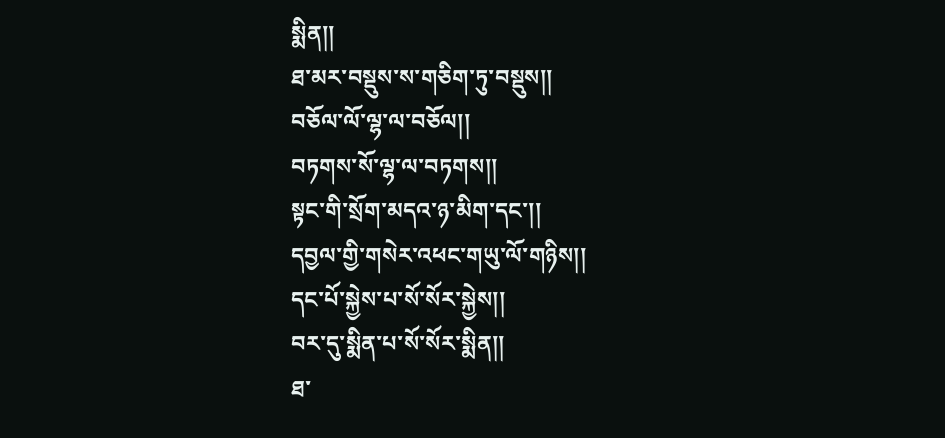སྨིན།།
ཐ་མར་བསྡུས་ས་གཅིག་ཏུ་བསྡུས།།
བཅོལ་ལོ་ལྷ་ལ་བཅོལ།།
བཏགས་སོ་ལྷ་ལ་བཏགས།།
སྟང་གི་སྲོག་མདའ་ཉ་མིག་དང་།།
དབྱལ་གྱི་གསེར་འཕང་གཡུ་ལོ་གཉིས།།
དང་པོ་སྐྱེས་པ་སོ་སོར་སྐྱེས།།
བར་དུ་སྨིན་པ་སོ་སོར་སྨིན།།
ཐ་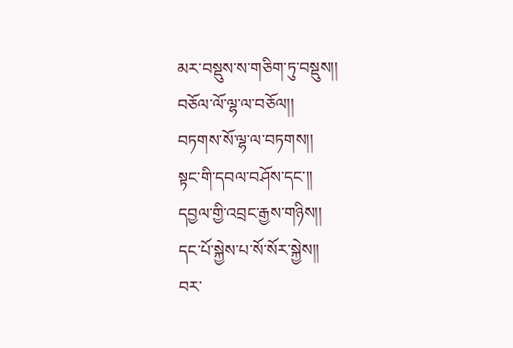མར་བསྡུས་ས་གཅིག་ཏུ་བསྡུས།།
བཅོལ་ལོ་ལྷ་ལ་བཅོལ།།
བཏགས་སོ་ལྷ་ལ་བཏགས།།
སྟང་གི་དབལ་བཤོས་དང་།།
དབྱལ་གྱི་འབྲང་རྒྱས་གཉིས།།
དང་པོ་སྐྱེས་པ་སོ་སོར་སྐྱེས།།
བར་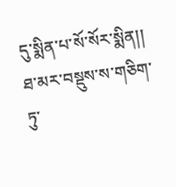དུ་སྨིན་པ་སོ་སོར་སྨིན།།
ཐ་མར་བསྡུས་ས་གཅིག་ཏུ་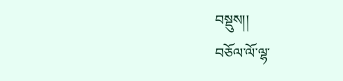བསྡུས།།
བཅོལ་ལོ་ལྷ་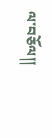ལ་བཅོལ།།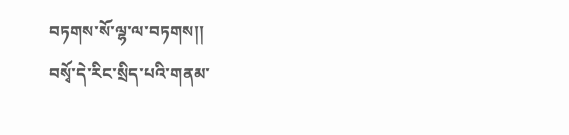བཏགས་སོ་ལྷ་ལ་བཏགས།།
བསྭོ་དེ་རིང་སྲིད་པའི་གནམ་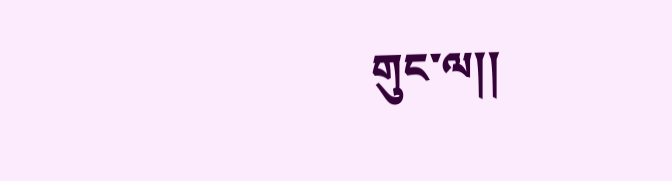གུང་ལ།།